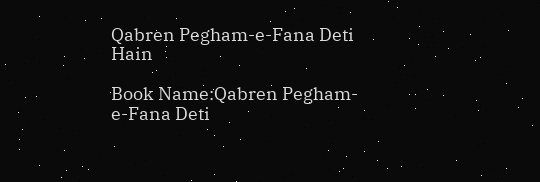Qabren Pegham-e-Fana Deti Hain

Book Name:Qabren Pegham-e-Fana Deti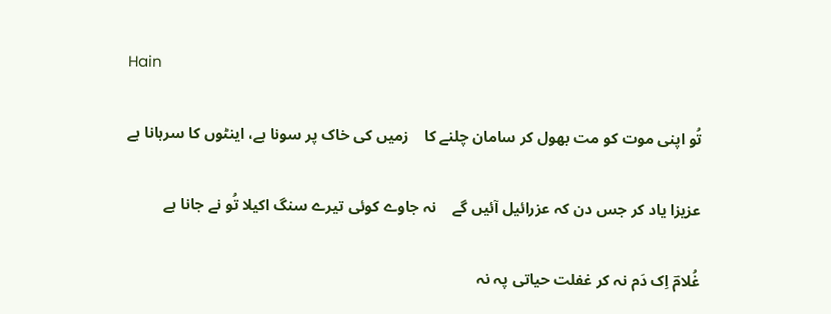Hain

تُو اپنی موت کو مت بھول کر سامان چلنے کا    زمیں کی خاک پر سونا ہے، اینٹوں کا سرہانا ہے

عزیزا یاد کر جس دن کہ عزرائیل آئیں گے    نہ جاوے کوئی تیرے سنگ اکیلا تُو نے جانا ہے

غُلامؔ اِک دَم نہ کر غفلت حیاتی پہ نہ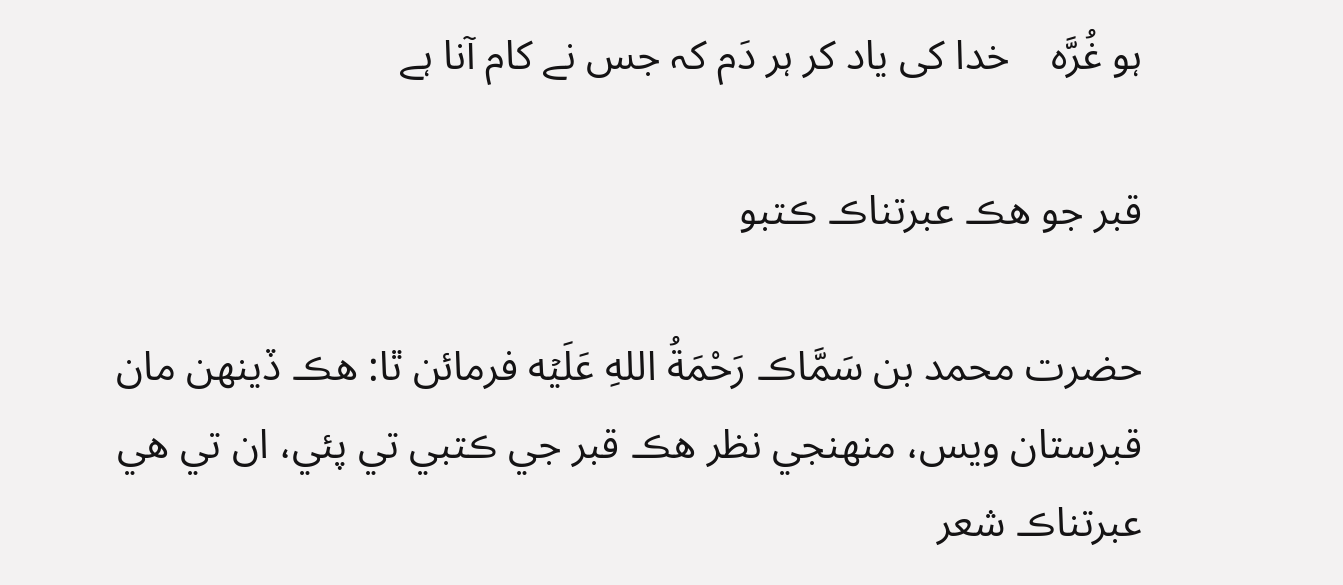ہو غُرَّہ    خدا کی یاد کر ہر دَم کہ جس نے کام آنا ہے

قبر جو هڪ عبرتناڪ ڪتبو

حضرت محمد بن سَمَّاڪ رَحْمَةُ اللهِ عَلَيۡه فرمائن ٿا: هڪ ڏينهن مان قبرستان ويس، منهنجي نظر هڪ قبر جي ڪتبي تي پئي، ان تي هي عبرتناڪ شعر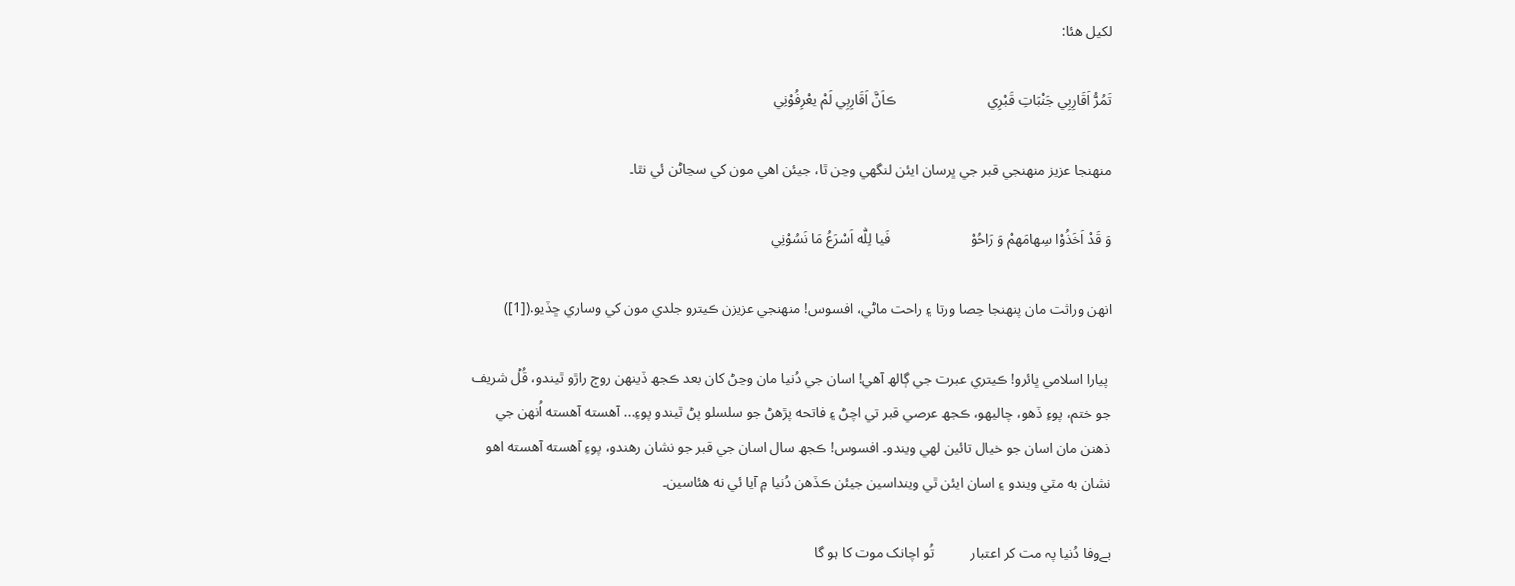لکيل هئا:

تَمُرُّ اَقَارِبِي جَنْبَاتِ قَبْرِي                         ڪاَنَّ اَقَارِبِي لَمْ يعْرِفُوْنِي

منهنجا عزيز منهنجي قبر جي ڀرسان ايئن لنگھي وڃن ٿا، جيئن اهي مون کي سڃاڻن ئي نٿا۔

وَ قَدْ اَخَذُوْا سِهامَهمْ وَ رَاحُوْ                      فَيا لِلّٰه اَسْرَعُ مَا نَسُوْنِي

انهن وراثت مان پنهنجا حِصا ورتا ۽ راحت ماڻي، افسوس! منهنجي عزيزن ڪيترو جلدي مون کي وساري ڇڏيو.([1])

 پيارا اسلامي ڀائرو! ڪيتري عبرت جي ڳالھ آهي! اسان جي دُنيا مان وڃڻ کان بعد ڪجھ ڏينهن روڄ راڙو ٿيندو، قُلۡ شريف جو ختم، پوءِ ڏهو، چاليهو، ڪجھ عرصي قبر تي اچڻ ۽ فاتحه پڙهڻ جو سلسلو پڻ ٿيندو پوءِ... آهسته آهسته اُنهن جي ذهنن مان اسان جو خيال تائين لهي ويندو۔ افسوس! ڪجھ سال اسان جي قبر جو نشان رهندو، پوءِ آهسته آهسته اهو نشان به مٽي ويندو ۽ اسان ايئن ٿي وينداسين جيئن ڪڏهن دُنيا ۾ آيا ئي نه هئاسين۔

بےوفا دُنیا پہ مت کر اعتبار          تُو اچانک موت کا ہو گا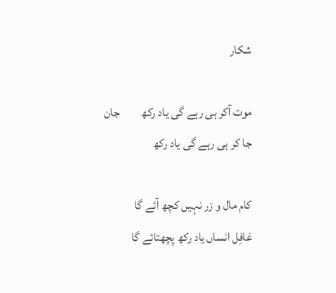شکار

موت آکر ہی رہے گی یاد رکھ         جان جا کر ہی رہے گی یاد رکھ

کام مال و زر نہیں کچھ آئے گا         غافِل انساں یاد رکھ پچھتائے گا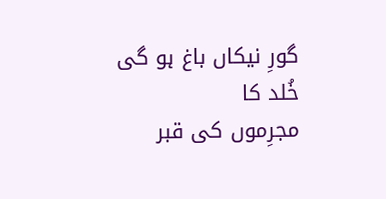گورِ نیکاں باغ ہو گی خُلد کا           مجرِموں کی قبر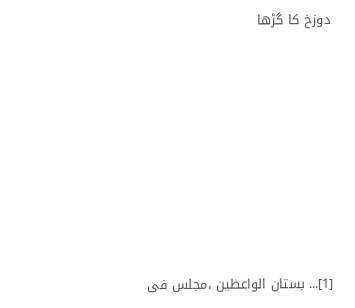دوزخ کا گڑھا








[1]... بستان الواعظین ،مجلس فی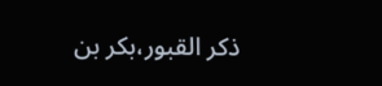ذکر القبور،بکر بن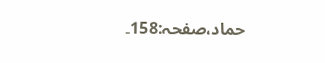حماد،صفحہ:158۔